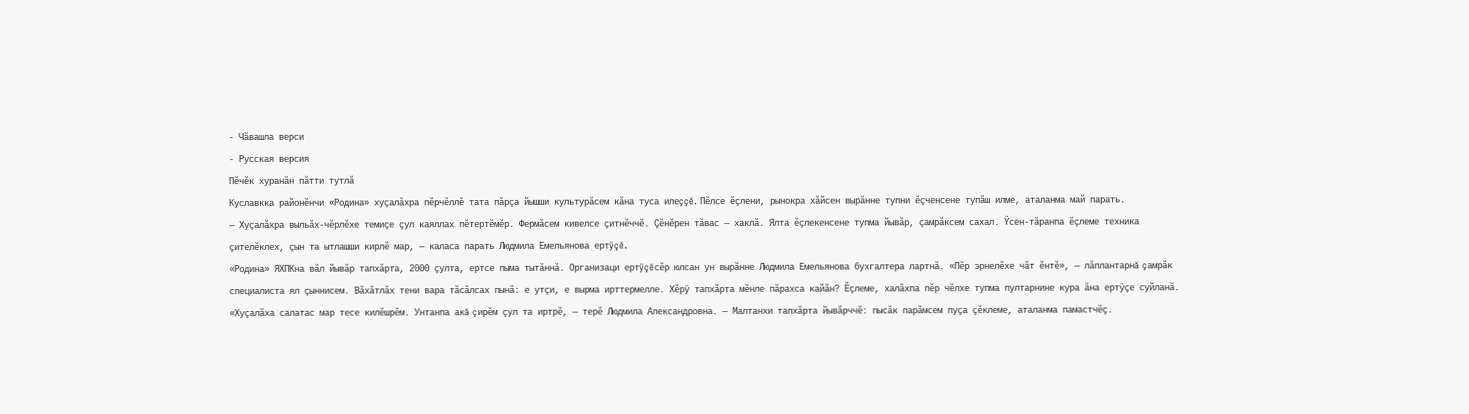- Чăвашла верси
- Русская версия
Пĕчĕк хуранăн пăтти тутлă
Куславкка районĕнчи «Родина» хуçалăхра пĕрчĕллĕ тата пăрçа йышши культурăсем кăна туса илеççĕ. Пĕлсе ĕçлени, рынокра хăйсен вырăнне тупни ĕçченсене тупăш илме, аталанма май парать.
— Хуçалăхра выльăх-чĕрлĕхе темиçе çул каяллах пĕтертĕмĕр. Фермăсем кивелсе çитнĕччĕ. Çĕнĕрен тăвас — хаклă. Ялта ĕçлекенсене тупма йывăр, çамрăксем сахал. Ÿсен-тăранпа ĕçлеме техника çителĕклех, çын та ытлашши кирлĕ мар, — каласа парать Людмила Емельянова ертÿçĕ.
«Родина» ЯХПКна вăл йывăр тапхăрта, 2000 çулта, ертсе пыма тытăннă. Организаци ертÿçĕсĕр юлсан ун вырăнне Людмила Емельянова бухгалтера лартнă. «Пĕр эрнелĕхе чăт ĕнтĕ», — лăплантарнă çамрăк специалиста ял çыннисем. Вăхăтлăх тени вара тăсăлсах пынă: е утçи, е вырма ирттермелле. Хĕрÿ тапхăрта мĕнле пăрахса кайăн? Ĕçлеме, халăхпа пĕр чĕлхе тупма пултарнине кура ăна ертÿçе суйланă. «Хуçалăха салатас мар тесе килĕшрĕм. Унтанпа акă çирĕм çул та иртрĕ, — терĕ Людмила Александровна. — Малтанхи тапхăрта йывăрччĕ: пысăк парăмсем пуçа çĕклеме, аталанма памастчĕç.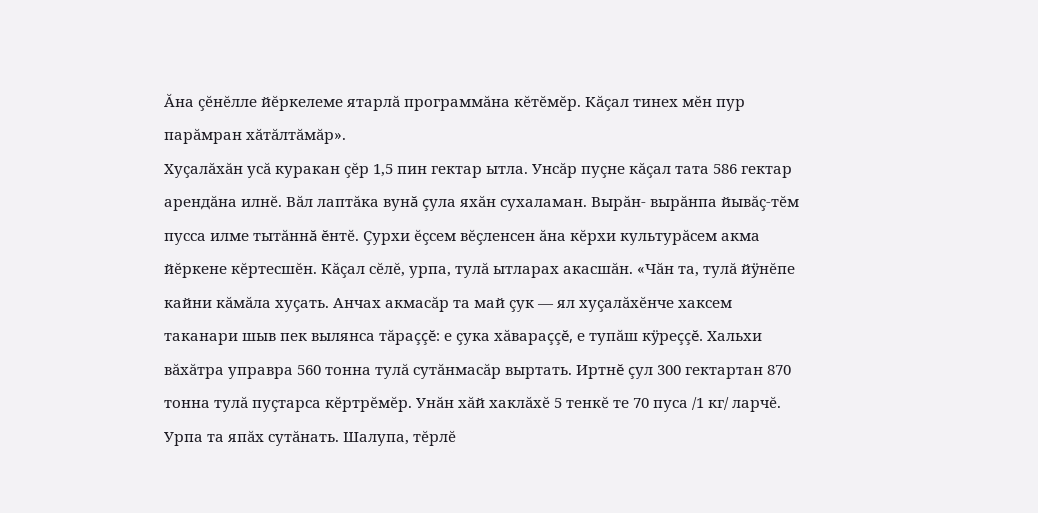Ăна çĕнĕлле йĕркелеме ятарлă программăна кĕтĕмĕр. Кăçал тинех мĕн пур парăмран хăтăлтăмăр».
Хуçалăхăн усă куракан çĕр 1,5 пин гектар ытла. Унсăр пуçне кăçал тата 586 гектар арендăна илнĕ. Вăл лаптăка вунă çула яхăн сухаламан. Вырăн- вырăнпа йывăç-тĕм пусса илме тытăннă ĕнтĕ. Çурхи ĕçсем вĕçленсен ăна кĕрхи культурăсем акма йĕркене кĕртесшĕн. Кăçал сĕлĕ, урпа, тулă ытларах акасшăн. «Чăн та, тулă йÿнĕпе кайни кăмăла хуçать. Анчах акмасăр та май çук — ял хуçалăхĕнче хаксем таканари шыв пек вылянса тăраççĕ: е çука хăвараççĕ, е тупăш кÿреççĕ. Хальхи вăхăтра управра 560 тонна тулă сутăнмасăр выртать. Иртнĕ çул 300 гектартан 870 тонна тулă пуçтарса кĕртрĕмĕр. Унăн хăй хаклăхĕ 5 тенкĕ те 70 пуса /1 кг/ ларчĕ. Урпа та япăх сутăнать. Шалупа, тĕрлĕ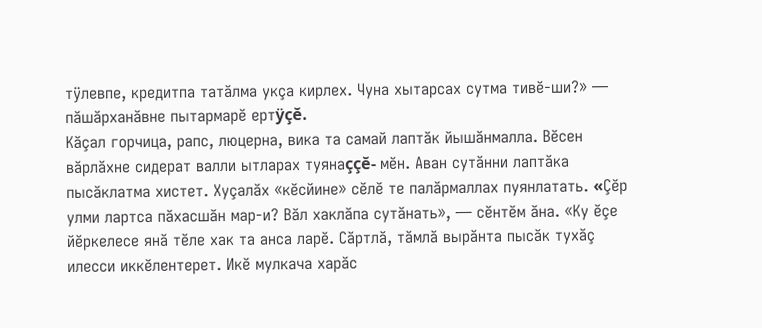тÿлевпе, кредитпа татăлма укçа кирлех. Чуна хытарсах сутма тивĕ-ши?» — пăшăрханăвне пытармарĕ ертÿçĕ.
Кăçал горчица, рапс, люцерна, вика та самай лаптăк йышăнмалла. Вĕсен вăрлăхне сидерат валли ытларах туянаççĕ- мĕн. Аван сутăнни лаптăка пысăклатма хистет. Хуçалăх «кĕсйине» сĕлĕ те палăрмаллах пуянлатать. «Çĕр улми лартса пăхасшăн мар-и? Вăл хаклăпа сутăнать», — сĕнтĕм ăна. «Ку ĕçе йĕркелесе янă тĕле хак та анса ларĕ. Сăртлă, тăмлă вырăнта пысăк тухăç илесси иккĕлентерет. Икĕ мулкача харăс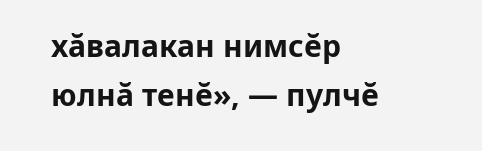хăвалакан нимсĕр юлнă тенĕ», — пулчĕ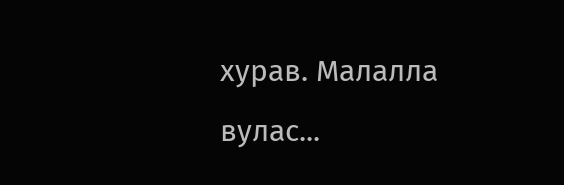хурав. Малалла вулас...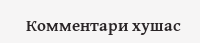Комментари хушас